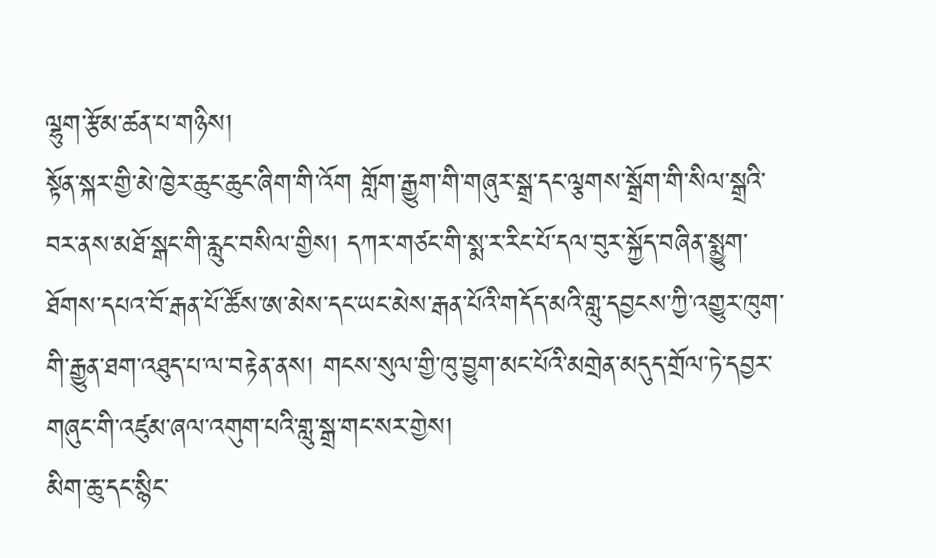ལྷུག་རྩོམ་ཚན་པ་གཉིས།
སྟོན་སྐར་གྱི་མེ་ཁྱེར་ཆུང་ཆུང་ཞིག་གི་འོག གློག་རྒྱུག་གི་གཞུར་སྒྲ་དང་ལྕགས་སྒྲོག་གི་སིལ་སྒྲའི་བར་ནས་མཐོ་སྒང་གི་རླུང་བསིལ་གྱིས། དཀར་གཙང་གི་སྨ་ར་རིང་པོ་དལ་བུར་སྐྱོད་བཞིན་སྨྱུག་ཐོགས་དཔའ་བོ་རྒན་པོ་ཚོས་ཨ་མེས་དང་ཡང་མེས་རྒན་པོའི་གདོད་མའི་གླུ་དབྱངས་ཀྱི་འགྱུར་ཁུག་གི་རྒྱུན་ཐག་འཐུད་པ་ལ་བརྟེན་ནས། གངས་སུལ་གྱི་ཁུ་བྱུག་མང་པོའི་མགྲེན་མདུད་གྲོལ་ཏེ་དབྱར་གཞུང་གི་འཛུམ་ཞལ་འགུག་པའི་གླུ་སྒྲ་གང་སར་གྱེས།
མིག་ཆུ་དང་སྙིང་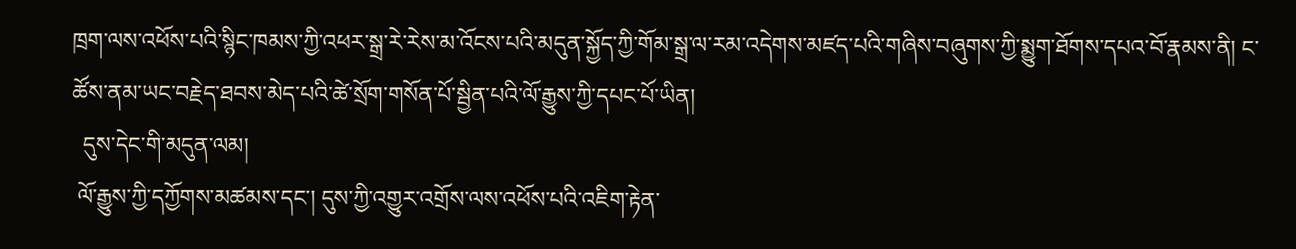ཁྲག་ལས་འཕོས་པའི་སྙིང་ཁམས་ཀྱི་འཕར་སྒྲ་རེ་རེས་མ་འོངས་པའི་མདུན་སྐྱོད་ཀྱི་གོམ་སྒྲ་ལ་རམ་འདེགས་མཛད་པའི་གཞིས་བཞུགས་ཀྱི་སྨྱུག་ཐོགས་དཔའ་བོ་རྣམས་ནི། ང་ཚོས་ནམ་ཡང་བརྗེད་ཐབས་མེད་པའི་ཚེ་སྲོག་གསོན་པོ་སྦྱིན་པའི་ལོ་རྒྱུས་ཀྱི་དཔང་པོ་ཡིན།
  དུས་དེང་གི་མདུན་ལམ།
 ལོ་རྒྱུས་ཀྱི་དཀྱོགས་མཚམས་དང་། དུས་ཀྱི་འགྱུར་འགྲོས་ལས་འཕོས་པའི་འཇིག་རྟེན་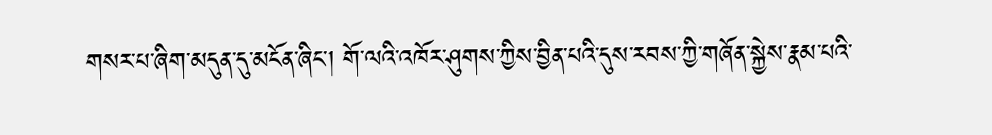གསར་པ་ཞིག་མདུན་དུ་མངོན་ཞིང་། གོ་ལའི་འཁོར་ཤུགས་ཀྱིས་བྱིན་པའི་དུས་རབས་ཀྱི་གཞོན་སྐྱེས་རྣམ་པའི་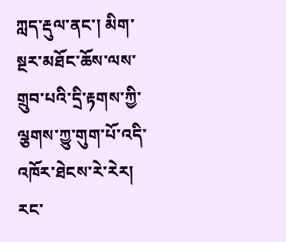ཀླད་རྡུལ་ནང་། མིག་སྔར་མཐོང་ཆོས་ལས་གྲུབ་པའི་དྲི་རྟགས་ཀྱི་ལྕགས་ཀྱུ་གུག་པོ་འདི་འཁོར་ཐེངས་རེ་རེར། རང་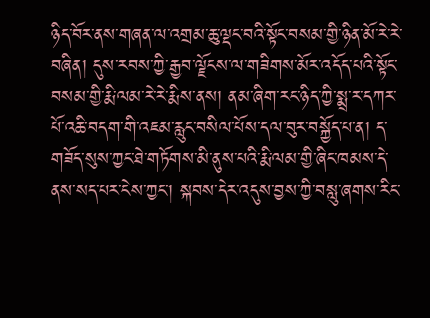ཉིད་བོར་ནས་གཞན་ལ་འགྲམ་ཆུ་ལྡང་བའི་སྟོང་བསམ་གྱི་ཉིན་མོ་རེ་རེ་བཞིན། དུས་རབས་ཀྱི་རྒྱབ་ལྗོངས་ལ་གཟིགས་མོར་འདོད་པའི་སྟོང་བསམ་གྱི་རྨི་ལམ་རེ་རེ་རྨིས་ནས། ནམ་ཞིག་རང་ཉིད་ཀྱི་སྨྲ་ར་དཀར་པོ་འཆི་བདག་གི་འཇམ་རླུང་བསིལ་པོས་དལ་བུར་བསྐྱོད་པ་ན། ད་གཟོད་སུས་ཀྱང་ཐེ་གཏོགས་མི་ནུས་པའི་རྨི་ལམ་གྱི་ཞིང་ཁམས་དེ་ནས་སད་པར་ངེས་ཀྱང་། སྐབས་དེར་འདུས་བྱས་ཀྱི་བསླུ་ཞགས་རིང་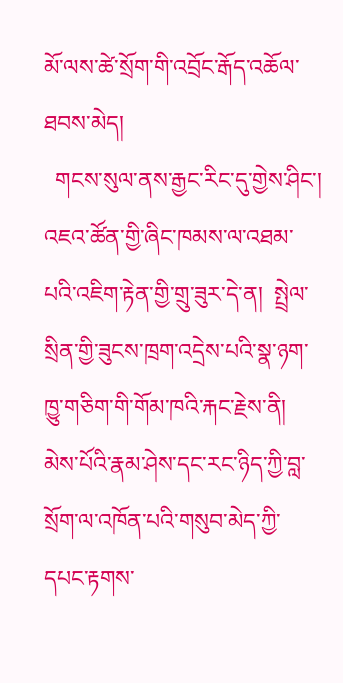མོ་ལས་ཚེ་སྲོག་གི་འབྲོང་རྒོད་འཆོལ་ཐབས་མེད།
  གངས་སུལ་ནས་རྒྱང་རིང་དུ་གྱེས་ཤིང་།  འཇའ་ཚོན་གྱི་ཞིང་ཁམས་ལ་འཐམ་པའི་འཇིག་རྟེན་གྱི་གྲུ་ཟུར་དེ་ན།  སྤྲེལ་སྲིན་གྱི་ཟུངས་ཁྲག་འདྲེས་པའི་སྣ་ཉག་ཁྱུ་གཅིག་གི་གོམ་ཁའི་རྐང་རྗེས་ནི། མེས་པོའི་རྣམ་ཤེས་དང་རང་ཉིད་ཀྱི་བླ་སྲོག་ལ་འཁོན་པའི་གསུབ་མེད་ཀྱི་དཔང་རྟགས་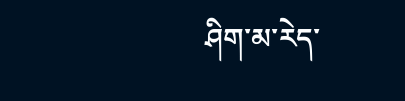ཤིག་མ་རེད་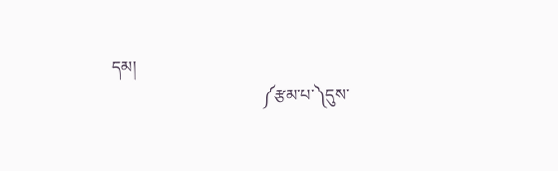དམ།
                                    ༼རྩམ་པ་༽དུས་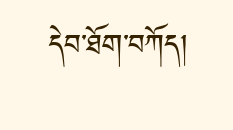དེབ་ཐོག་བཀོད།